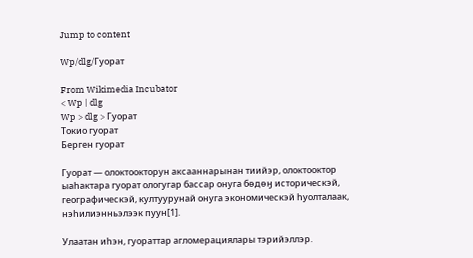Jump to content

Wp/dlg/Гуорат

From Wikimedia Incubator
< Wp | dlg
Wp > dlg > Гуорат
Токио гуорат
Берген гуорат

Гуорат — олоктоокторун аксааннарынан тиийэр, олоктооктор ыаһактара гуорат ологугар бассар онуга бөдөӈ историческэй, географическэй, култуурунай онуга экономическэй һуолталаак, нэһилиэнньэлээк пуун[1].

Улаатан иһэн, гуораттар агломерациялары тэрийэллэр.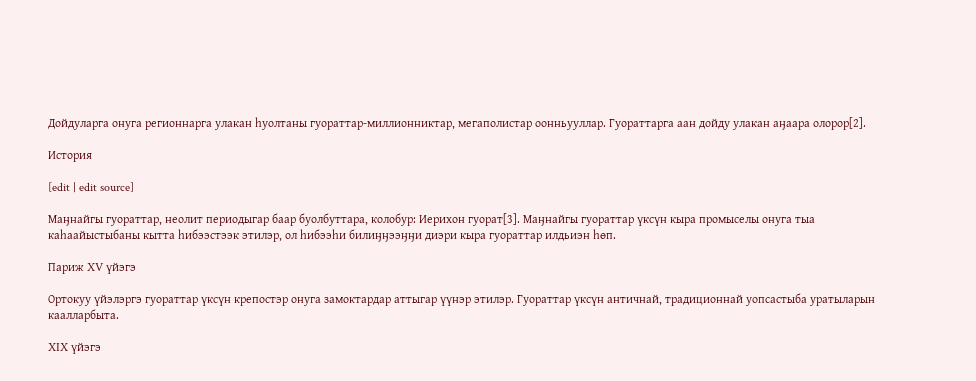Дойдуларга онуга регионнарга улакан һуолтаны гуораттар-миллионниктар, мегаполистар оонньууллар. Гуораттарга аан дойду улакан аӈаара олорор[2].

История

[edit | edit source]

Маӈнайгы гуораттар, неолит периодыгар баар буолбуттара, колобур: Иерихон гуорат[3]. Маӈнайгы гуораттар үксүн кыра промыселы онуга тыа каһаайыстыбаны кытта һибээстээк этилэр, ол һибээһи билиӈӈээӈӈи диэри кыра гуораттар илдьиэн һөп.

Париж XV үйэгэ

Ортокуу үйэлэргэ гуораттар үксүн крепостэр онуга замоктардар аттыгар үүнэр этилэр. Гуораттар үксүн античнай, традиционнай уопсастыба уратыларын каалларбыта.

XIX үйэгэ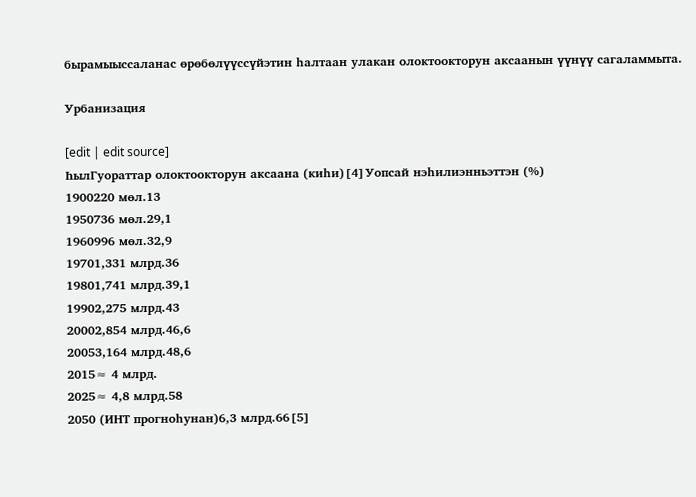бырамыыссаланас өрөбөлүүссүйэтин һалтаан улакан олоктоокторун аксаанын үүнүү сагаламмыта.

Урбанизация

[edit | edit source]
ҺылГуораттар олоктоокторун аксаана (киһи)[4]Уопсай нэһилиэнньэттэн (%)
1900220 мөл.13
1950736 мөл.29,1
1960996 мөл.32,9
19701,331 млрд.36
19801,741 млрд.39,1
19902,275 млрд.43
20002,854 млрд.46,6
20053,164 млрд.48,6
2015≈ 4 млрд.
2025≈ 4,8 млрд.58
2050 (ИНТ прогноһунан)6,3 млрд.66[5]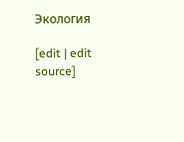Экология

[edit | edit source]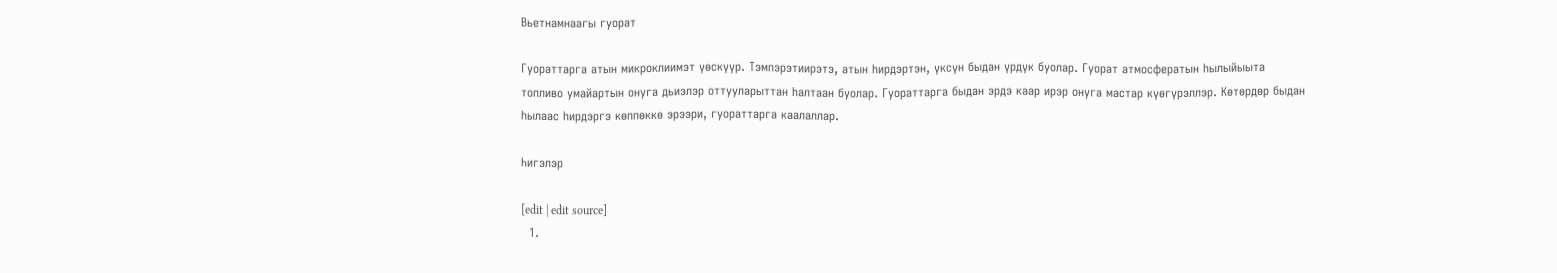Вьетнамнаагы гуорат

Гуораттарга атын микроклиимэт үөскүүр. Тэмпэрэтиирэтэ, атын һирдэртэн, үксүн быдан үрдүк буолар. Гуорат атмосфератын һылыйыыта топливо умайартын онуга дьиэлэр оттууларыттан һалтаан буолар. Гуораттарга быдан эрдэ каар ирэр онуга мастар күөгүрэллэр. Көтөрдөр быдан һылаас һирдэргэ көппөккө эрээри, гуораттарга каалаллар.

Һигэлэр

[edit | edit source]
  1.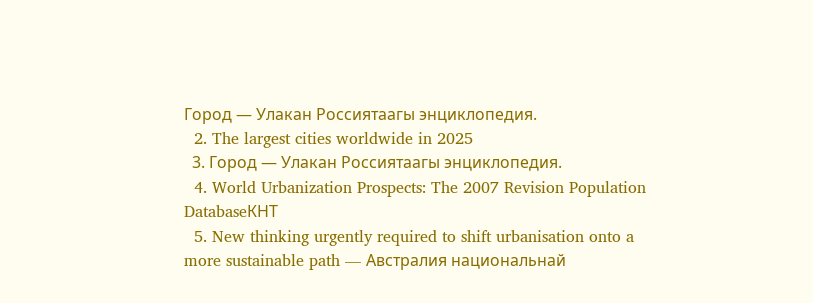Город — Улакан Россиятаагы энциклопедия.
  2. The largest cities worldwide in 2025
  3. Город — Улакан Россиятаагы энциклопедия.
  4. World Urbanization Prospects: The 2007 Revision Population DatabaseКНТ
  5. New thinking urgently required to shift urbanisation onto a more sustainable path — Австралия национальнай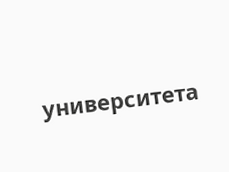университета